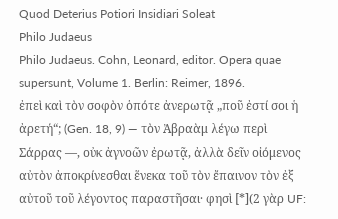Quod Deterius Potiori Insidiari Soleat
Philo Judaeus
Philo Judaeus. Cohn, Leonard, editor. Opera quae supersunt, Volume 1. Berlin: Reimer, 1896.
ἐπεὶ καὶ τὸν σοφὸν ὁπότε ἀνερωτᾷ „ποῦ ἐστί σοι ἡ ἀρετή“; (Gen. 18, 9) — τὸν Ἀβραὰμ λέγω περὶ Σάρρας —, οὐκ ἀγνοῶν ἐρωτᾷ, ἀλλὰ δεῖν οἰόμενος αὐτὸν ἀποκρίνεσθαι ἕνεκα τοῦ τὸν ἔπαινον τὸν ἐξ αὐτοῦ τοῦ λέγοντος παραστῆσαι· φησὶ [*](2 γὰρ UF: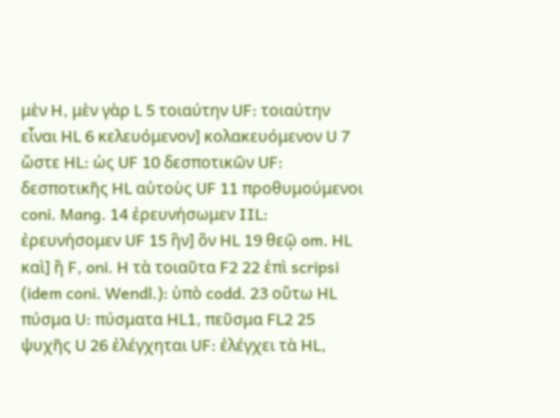μὲν H, μὲν γὰρ L 5 τοιαύτην UF: τοιαύτην εἶναι HL 6 κελευόμενον] κολακευόμενον U 7 ὥστε HL: ὡς UF 10 δεσποτικῶν UF: δεσποτικῆς HL αὐτοὺς UF 11 προθυμούμενοι coni. Mang. 14 ἐρευνήσωμεν IIL: ἐρευνήσομεν UF 15 ἣν] ὃν HL 19 θεῷ om. HL καὶ] ἢ F, oni. H τὰ τοιαῦτα F2 22 ἐπὶ scripsi (idem coni. Wendl.): ὑπὸ codd. 23 οὕτω HL πύσμα U: πύσματα HL1, πεῦσμα FL2 25 ψυχῆς U 26 ἐλέγχηται UF: ἐλέγχει τὰ HL,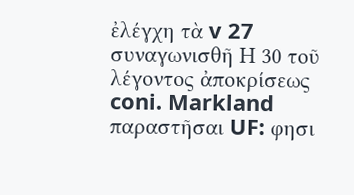ἐλέγχη τὰ v 27 συναγωνισθῆ Η 30 τοῦ λέγοντος ἀποκρίσεως coni. Markland παραστῆσαι UF: φησι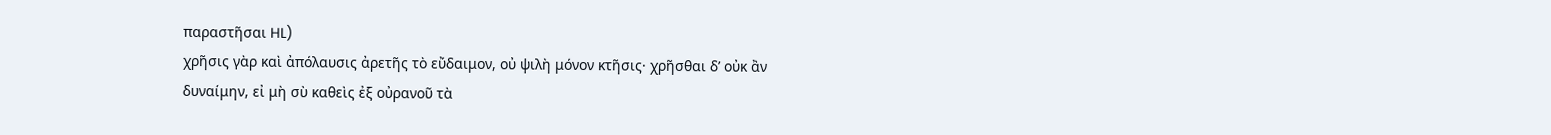παραστῆσαι HL)
χρῆσις γὰρ καὶ ἀπόλαυσις ἀρετῆς τὸ εὔδαιμον, οὐ ψιλὴ μόνον κτῆσις· χρῆσθαι δ’ οὐκ ἂν δυναίμην, εἰ μὴ σὺ καθεὶς ἐξ οὐρανοῦ τὰ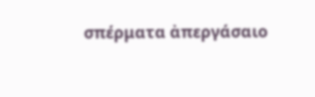σπέρματα ἀπεργάσαιο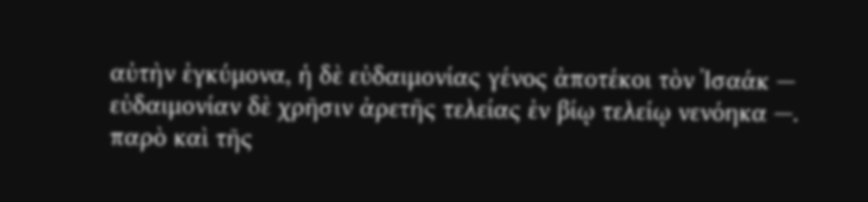αὐτὴν ἐγκύμονα, ἡ δὲ εὐδαιμονίας γένος ἀποτέκοι τὸν Ἰσαάκ — εὐδαιμονίαν δὲ χρῆσιν ἀρετῆς τελείας ἐν βίῳ τελείῳ νενόηκα —. παρὸ καὶ τῆς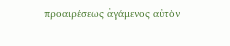προαιρέσεως ἀγάμενος αὐτὸν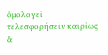ὁμολογεῖ τελεσφορήσειν καιρίως ἃ